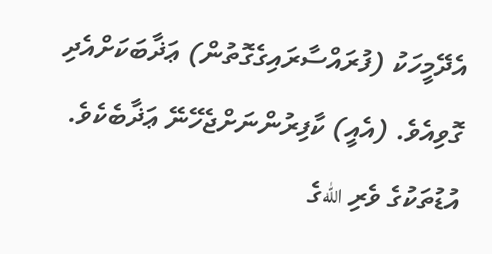އެދޭމީހަކު (ފުރައްސާރައިގެގޮތުން) ޢަޛާބަކަށްއެދި ގޮވިއެވެ. (އެއީ) ކާފިރުންނަށްޖެހޭނޭ ޢަޛާބެކެވެ. އުޑުތަކުގެ ވެރި اللهގެ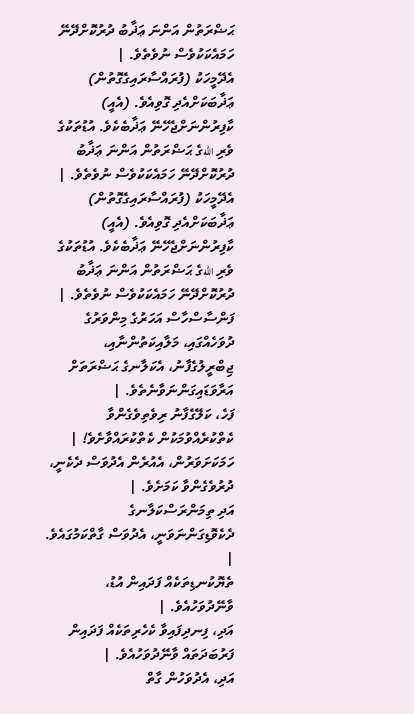ޙަޟްރަތުން އަންނަ ޢަޛާބު ދުރުކޮށްދޭނޭ ހަމައެކަކުވެސް ނުވެތެވެ. |
އެދޭމީހަކު (ފުރައްސާރައިގެގޮތުން) ޢަޛާބަކަށްއެދި ގޮވިއެވެ. (އެއީ) ކާފިރުންނަށްޖެހޭނޭ ޢަޛާބެކެވެ. އުޑުތަކުގެ ވެރި اللهގެ ޙަޟްރަތުން އަންނަ ޢަޛާބު ދުރުކޮށްދޭނޭ ހަމައެކަކުވެސް ނުވެތެވެ. |
އެދޭމީހަކު (ފުރައްސާރައިގެގޮތުން) ޢަޛާބަކަށްއެދި ގޮވިއެވެ. (އެއީ) ކާފިރުންނަށްޖެހޭނޭ ޢަޛާބެކެވެ. އުޑުތަކުގެ ވެރި اللهގެ ޙަޟްރަތުން އަންނަ ޢަޛާބު ދުރުކޮށްދޭނޭ ހަމައެކަކުވެސް ނުވެތެވެ. |
ފަންސާސްހާސް އަހަރުގެ މިންވަރުގެ ދުވަހެއްގައި، މަލާއިކަތުންނާއި، ޖިބްރީލުގެފާނު، އެކަލާނގެ ޙަޟްރަތަށް އަރާވަޑައިގަންނަވާނެތެވެ. |
ފަހެ، ކަލޭގެފާނު ރިވެތިވެގެންވާ ކެތްކުރެއްވުމަކުން ކެތްކުރައްވާށެވެ! |
ހަމަކަށަވަރުން، އެއުރެން އެދުވަސް ދެކެނީ، ދުރުވެގެންވާ ކަމަށެވެ. |
އަދި ތިމަންރަސްކަލާނގެ ދެކެވޮޑިގަންނަވަނީ، އެދުވަސް ގާތްކަމުގައެވެ. |
ތެޔޮކުނޑިތަކެއް ފަދައިން އުޑު، ވާނޭދުވަހުއެވެ. |
އަދި، ފިނދިފައިވާ ކެހެރިތަކެއް ފަދައިން ފަރުބަދަތައް ވާނޭދުވަހުއެވެ. |
އަދި، އެދުވަހުން ގާތް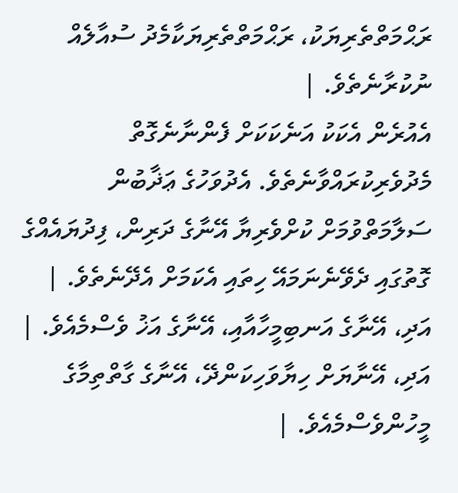ރަޙްމަތްތެރިޔަކު، ރަޙްމަތްތެރިޔަކާމެދު ސުއާލެއް ނުކުރާނެތެވެ. |
އެއުރެން އެކަކު އަނެކަކަށް ފެންނާނެގޮތް މެދުވެރިކުރައްވާނެތެވެ. އެދުވަހުގެ ޢަޛާބުން ސަލާމަތްވުމަށް ކުށްވެރިޔާ އޭނާގެ ދަރިން، ފިދުޔައެއްގެ ގޮތުގައި ދެވޭނެނަމައޭ ހިތައި އެކަމަށް އެދޭނެތެވެ. |
އަދި، އޭނާގެ އަނބިމީހާއާއި، އޭނާގެ އަޚު ވެސްމެއެވެ. |
އަދި، އޭނާޔަށް ހިޔާވަހިކަންދޭ، އޭނާގެ ގާތްތިމާގެ މީހުންވެސްމެއެވެ. |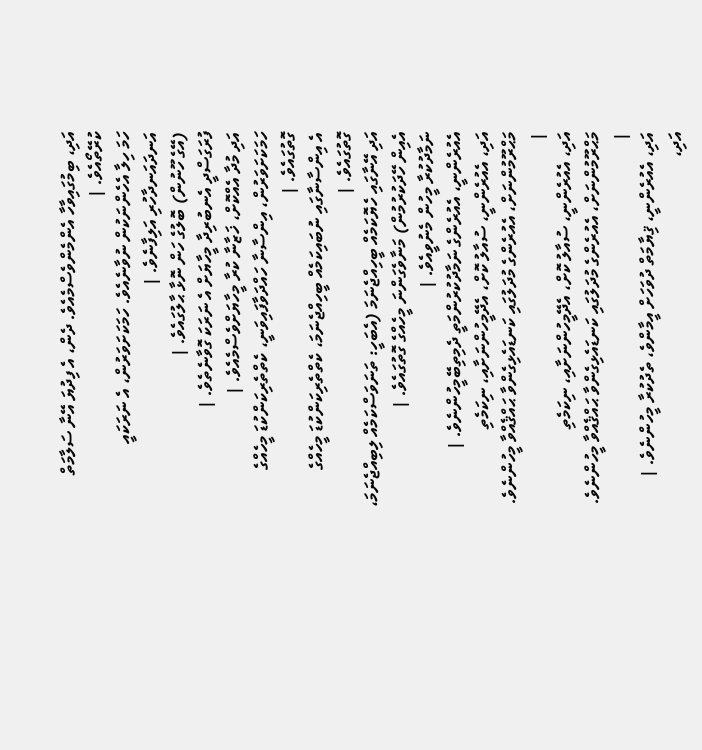އަދި، ބިމުގައިވާހާ އެންމެންވެސްމެއެވެ. ދެން، އެ ފިދުޔަ އޭނާ ސަލާމަތް ކުރޭތޯއެވެ. |
ހަމަ ހިލާ އެހެންނަކުން ނުވާނެއެވެ. ހަމަކަށަވަރުން، އެ ނަރަކައީ އަނދައަނދާހުރި އަލިފާނެވެ. |
(އޭގެ ހޫނުން) ބޮލުގެ ހަން ނޮޅާ ޙާލުގައެވެ. |
ފުރަގަސްދީ އެނބުރިދާ މީހާޔަށް އެ ނަރަކަ ގޮވާނެތެވެ. |
އަދި މުދާ އެއްކޮށް، ޚަޒާނާ ކުރާ މީހާޔަށްވެސްމެއެވެ. |
ހަމަކަށަވަރުން، އިންސާނާ ހައްދަވާފައިވަނީ، ކެތްތެރިކަންކުޑަ މީހެއްގެ ގޮތުގައެވެ. |
އެ އިންސާނާގައި ނުބައިކަމެއް ބީހިއްޖެނަމަ، ކެތްތެރިކަންކުޑަ މީހެއްގެ ގޮތުގައެވެ. |
އަދި އޭނާގައި ހެޔޮކަމެއް ބީހިއްޖެނަމަ (އެބަހީ: ތަނަވަސްކަމެއް ލިބިއްޖެނަމަ، އެއިން ހޭދަކުރުމުން) މަނާވެގަންނަ މީހެއްގެ ގޮތުގައެވެ. |
ނަމާދުކުރާ މީހުން މެނުވީއެވެ. |
އެއުރެންނީ، އެއުރެންގެ ނަމާދުކުރުންމަތީ ދެމިތިބޭމީހުންނެވެ. |
އަދި، އެއުރެންނީ، ސުއާލު ކޮށް، އެދޭމީހުންނަށާއި، ނިކަމެތި މަޙްރޫމުންނަށް، އެއުރެންގެ މުދަލުގައި ކަނޑައެޅިގެންވާ ޙައްޤެއްވާ މީހުންނެވެ. |
އަދި، އެއުރެންނީ، ސުއާލު ކޮށް، އެދޭމީހުންނަށާއި، ނިކަމެތި މަޙްރޫމުންނަށް، އެއުރެންގެ މުދަލުގައި ކަނޑައެޅިގެންވާ ޙައްޤެއްވާ މީހުންނެވެ. |
އަދި، އެއުރެންނީ، ޤިޔާމަތް ދުވަހަށް އީމާންވެ، ތެދުކުރާ މީހުންނެވެ. |
އަދި،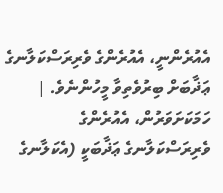އެއުރެންނީ، އެއުރެންގެ ވެރިރަސްކަލާނގެ ޢަޛާބަށް ބިރުވެތިވާ މީހުންނެވެ. |
ހަމަކަށަވަރުން، އެއުރެންގެ ވެރިރަސްކަލާނގެ ޢަޛާބަކީ (އެކަލާނގެ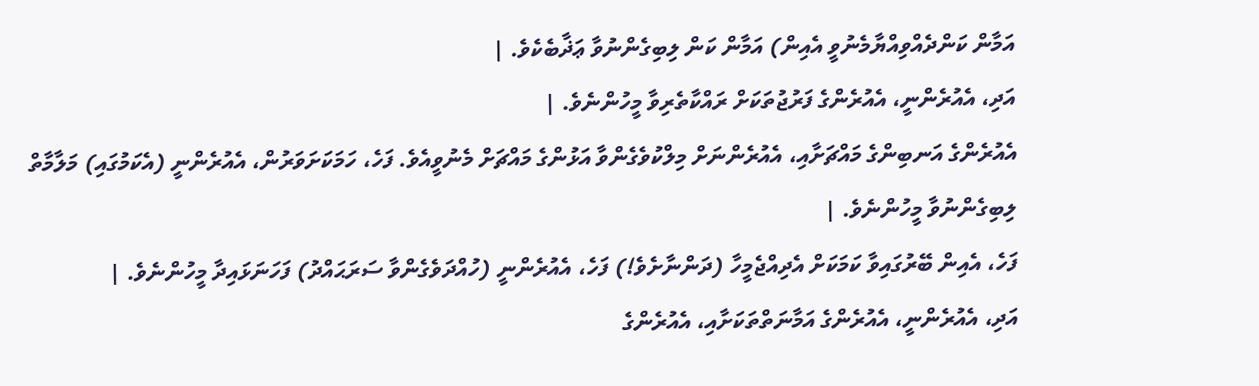އަމާން ކަންދެއްވިއްޔާމެނުވީ އެއިން) އަމާން ކަން ލިބިގެންނުވާ ޢަޛާބެކެވެ. |
އަދި، އެއުރެންނީ، އެއުރެންގެ ފަރުޖުތަކަށް ރައްކާތެރިވާ މީހުންނެވެ. |
އެއުރެންގެ އަނބިންގެ މައްޗަށާއި، އެއުރެންނަށް މިލްކުވެގެންވާ އަޅުންގެ މައްޗަށް މެނުވީއެވެ. ފަހެ، ހަމަކަށަވަރުން، އެއުރެންނީ (އެކަމުގައި) މަލާމާތް ލިބިގެންނުވާ މީހުންނެވެ. |
ފަހެ، އެއިން ބޭރުގައިވާ ކަމަކަށް އެދިއްޖެމީހާ (ދަންނާށެވެ!) ފަހެ، އެއުރެންނީ (ހުއްދަވެގެންވާ ސަރަޙައްދު) ފަހަނަޅައިދާ މީހުންނެވެ. |
އަދި، އެއުރެންނީ، އެއުރެންގެ އަމާނަތްތަކަށާއި، އެއުރެންގެ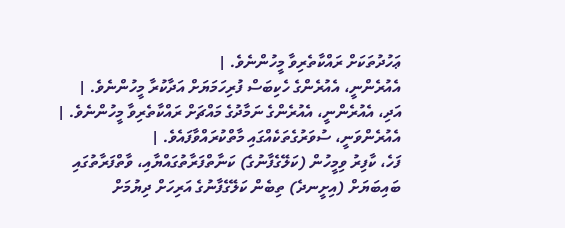ޢަހުދުތަކަށް ރައްކާތެރިވާ މީހުންނެވެ. |
އެއުރެންނީ، އެއުރެންގެ ހެކިބަސް ފުރިހަމަޔަށް އަދާކުރާ މީހުންނެވެ. |
އަދި، އެއުރެންނީ، އެއުރެންގެ ނަމާދުގެ މައްޗަށް ރައްކާތެރިވާ މީހުންނެވެ. |
އެއުރެންވަނީ، ސުވަރުގެތަކެއްގައި މާތްކުރައްވާފައެވެ. |
ފަހެ، ކާފިރު ވިމީހުން (ކަލޭގެފާނުގެ) ކަނާތްފަރާތުގައްޔާއި، ވާތްފަރާތުގައި ބައިބަޔަށް (އިށީނދެ) ތިބެން ކަލޭގެފާނުގެ އަރިހަށް ދިޔުމަށް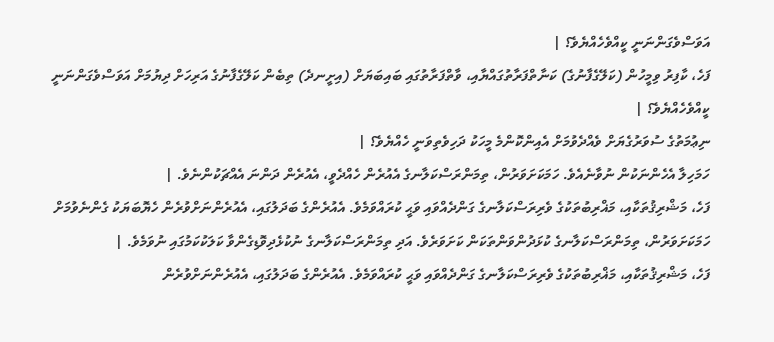އަވަސްވެގަންނަނީ ކީއްވެހެއްޔެވެ؟ |
ފަހެ، ކާފިރު ވިމީހުން (ކަލޭގެފާނުގެ) ކަނާތްފަރާތުގައްޔާއި، ވާތްފަރާތުގައި ބައިބަޔަށް (އިށީނދެ) ތިބެން ކަލޭގެފާނުގެ އަރިހަށް ދިޔުމަށް އަވަސްވެގަންނަނީ ކީއްވެހެއްޔެވެ؟ |
ނިޢުމަތުގެ ސުވަރުގެޔަށް ވެއްދެވުމަށް އެއިންކޮންމެ މީހަކު ދަހިވެތިވަނީ ހެއްޔެވެ؟ |
ހަމަހިލާ އެހެންނަކުން ނުވާނެއެވެ. ހަމަކަށަވަރުން، ތިމަންރަސްކަލާނގެ އެއުރެން ހެއްދެވީ، އެއުރެން ދަންނަ އެއްޗަކުންނެވެ. |
ފަހެ، މަޝްރިޤުތަކާއި، މަޣްރިބުތަކުގެ ވެރިރަސްކަލާނގެ ގަންދެއްވައި ވަޙީ ކުރައްވަމެވެ. އެއުރެންގެ ބަދަލުގައި، އެއުރެންނަށްވުރެން ހެޔޮބަޔަކު ގެންނެވުމަށް ހަމަކަށަވަރުން، ތިމަންރަސްކަލާނގެ ކުޅަދުންވަންތަކަން ކަށަވަރެވެ. އަދި ތިމަންރަސްކަލާނގެ ނުކުޅެދިވޮޑިގެންވާ ކަލަކުކަމުގައި ނުވަމެވެ. |
ފަހެ، މަޝްރިޤުތަކާއި، މަޣްރިބުތަކުގެ ވެރިރަސްކަލާނގެ ގަންދެއްވައި ވަޙީ ކުރައްވަމެވެ. އެއުރެންގެ ބަދަލުގައި، އެއުރެންނަށްވުރެން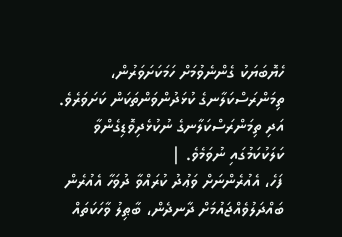ހެޔޮބަޔަކު ގެންނެވުމަށް ހަމަކަށަވަރުން، ތިމަންރަސްކަލާނގެ ކުޅަދުންވަންތަކަން ކަށަވަރެވެ. އަދި ތިމަންރަސްކަލާނގެ ނުކުޅެދިވޮޑިގެންވާ ކަލަކުކަމުގައި ނުވަމެވެ. |
ފަހެ، އެއުރެންނަށް ވަޢުދު ކުރައްވާ ދުވަހާ އެއުރެން ބައްދަލުވެއްޖައުމަށް ދާނދެން، ބާޠިލު ވާހަކަތައް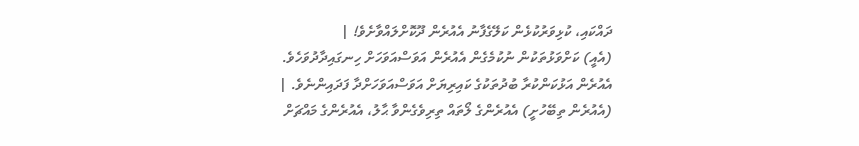ދައްކައި، ކުޅިވަރުކުޅެން ކަލޭގެފާނު އެއުރެން ދޫކޮށްލައްވާށެވެ! |
(އެއީ) ކަށްވަޅުތަކުން ނުކުމެގެން އެއުރެން އަވަސްއަވަހަށް ހިނގައިދާދުވަހެވެ. އެއުރެން އަޅުކަންކުރާ ބުދުތަކުގެ ކައިރިޔަށް އަވަސްއަވަހަށްދާ ފަދައިންނެވެ. |
(އެއުރެން ތިބޭހުށީ) އެއުރެންގެ ލޯތައް ތިރިވެގެންވާ ޙާލު، އެއުރެންގެ މައްޗަށް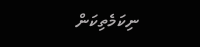ނިކަމެތިކަން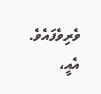ވެރިވެފައެވެ. އެއީ،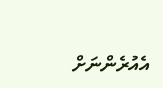އެއުރެންނަށް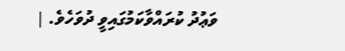ވަޢުދު ކުރައްވާކަމުގައިވީ ދުވަހެވެ. |